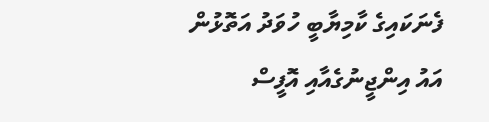ފެނަކައިގެ ކާމިޔާބީ ހުވަދު އަތޮޅުން
އައު އިންޖީނުގެއާއި އޮފީސް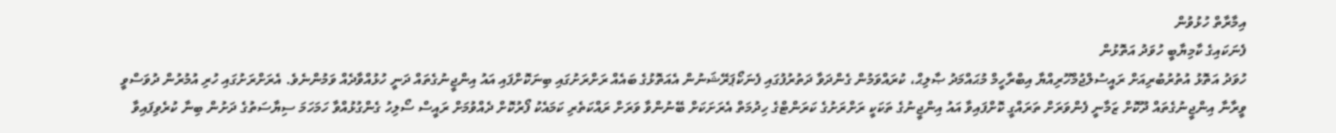އިމާރާތް ހުޅުވުން
ފެނަކައިގެ ކާމިޔާބީ ހުވަދު އަތޮޅުން
ހުވަދު އަތޮޅު އުތުރުބުރިއަށް ރައީސުލްޖުމްހޫރިއްޔާ އިބްރާހީމް މުޙައްމަދު ޞާލިޙް، ކުރައްވަމުން ގެންދަވާ ދަތުރުފުގައި ފެނަކޯޕަރޭޝަނުން އެއަތޮޅުގެ ބައެއް ރަށްރަށުގައި ބިނަކޮށްފައި އައު އިންޖީނުގެތައް ދަނީ ހުޅުއްވާދެއް ވަމުންނެވެ. އެރަށްރަށުގައި ހުރި އުމުރުން ދުވަސްވީ ވީރާނާ އިންޖީނުގެތައް ދޫކޮށް ޒަމާނީ ފެންވަރަށް ތަރައްގީ ކޮށްފައިވާ އައު އިންޖީނުގެ ތަކަކީ ރަށްރަށުގެ ކަރަންޓްގެ ހިދުމަތް އެރަށަކަށް ބޭނުންވާ ވަރަށް ރައްކަތެރި ކަމައެކު ފޯރުކޮށް ދެއްވުމަށް ރައީސް ސޯލިހު ގެންގުޅުއްވާ ހަމަހަމަ ސިޔާސަތުގެ ދަށުން ބިނާ ކުރެވިފައިވާ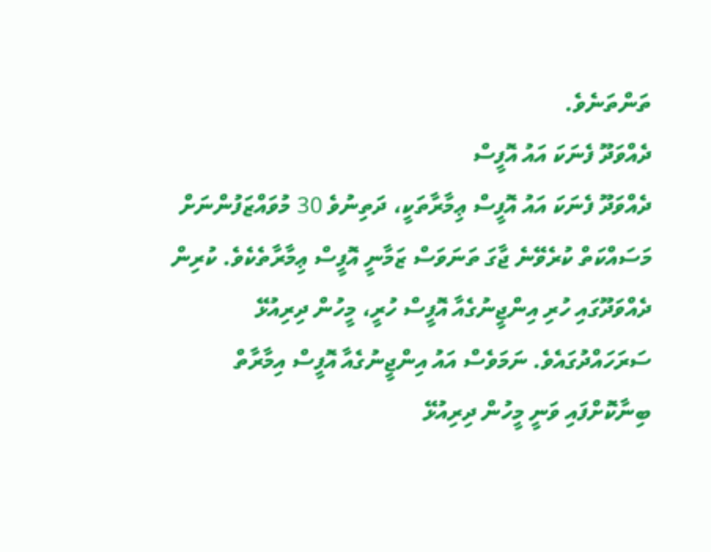ތަންތަނެވެ.
ދެއްވަދޫ ފެނަކަ އައު އޮފީސް
ދެއްވަދޫ ފެނަކަ އައު އޮފީސް ޢިމާރާތަކީ، ދަތިނުވެ 30 މުވައްޒަފުންނަށް މަސައްކަތް ކުރެވޭނެ ޖާގަ ތަނަވަސް ޒަމާނީ އޮފީސް ޢިމާރާތެކެވެ. ކުރިން ދެއްވަދޫގައި ހުރި އިންޖީނުގެއާ އޮފީސް ހުރީ، މީހުން ދިރިއުޅޭ ސަރަހައްދުގައެވެ. ނަމަވެސް އައު އިންޖީނުގެއާ އޮފީސް އިމާރާތް ބިނާކޮށްފައި ވަނީ މީހުން ދިރިއުޅޭ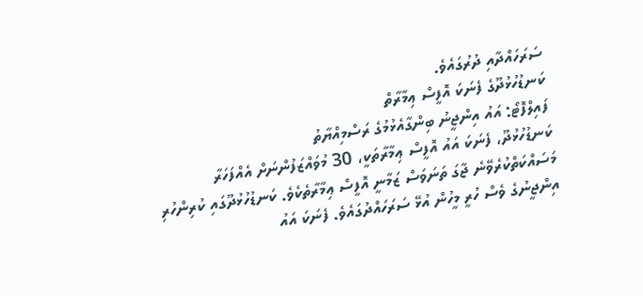ސަރަހައްދާއި ދުރުގައެވެ.
ކަނޑުހުޅުދޫގެ ފެނަކަ އޮފީސް ޢިމާރާތް
ފައިލްފޮޓޯ: އައު އިންޖީނު ބިންގާއެޅުމުގެ ރަސްމިއްޔާތު
ކަނޑުހުޅުދޫ، ފެނަކަ އައު އޮފީސް ޢިމާރާތަކީ، 30 މުވައްޒަފުންނަށް އެއްފަހަރާ މަސައްކަތްކުރެވޭނެ ޖާގަ ތަނަވަސް ޒަމާނީ އޮފީސް ޢިމާރާތެކެވެ. ކަނޑުހުޅުދޫގައި ކުރިންހުރި އިންޖީނުގެ ވެސް ހުރީ މީހުން އުޅޭ ސަރަހައްދުގައެވެ. ފެނަކަ އައު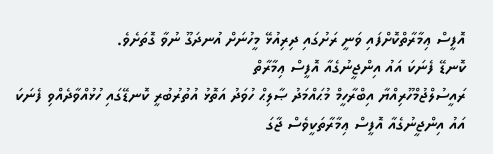އޮފީސް ޢިމާރާތްކޮށްފައި ވަނީ ރަށުގައި ދިރިއުޅޭ މީހުނަށް އުނދަގޫ ނުވާ ގޮތަށެވެ.
ކޮނޑޭ ފެނަކަ އައު އިންޖީނުގެއާ އޮފީސް ޢިމާރާތް
ރައީސުލްޖުމްހޫރިއްޔާ އިބްރާހީމް މުޙައްމަދު ޞާލިޙް ހުވަދު އަތޮޅު އުތުރުބުރީ ކޮނޑޭގައި ހުޅުއްވާދެއްވި ފެނަކަ އައު އިންޖީނުގެއާ އޮފީސް ޢިމާރާތަކީވެސް ޖާގަ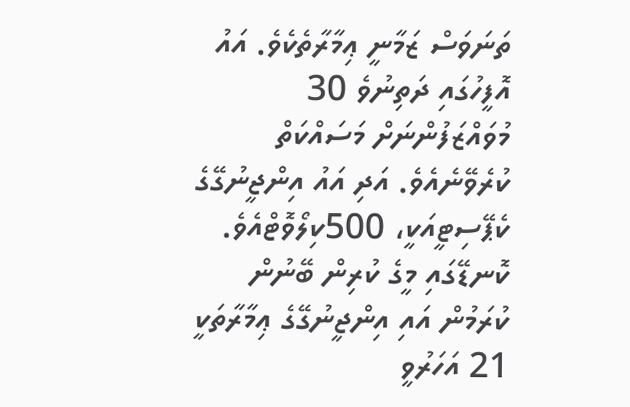ތަނަވަސް ޒަމާނީ ޢިމާރާތެކެވެ. އައު އޮފީހުގައި ދަތިނުވެ 30 މުވައްޒަފުންނަށް މަސައްކަތް ކުރެވޭނެއެވެ. އަދި އައު އިންޖީނުގޭގެ ކެޕޭސިޓީއަކީ، 500ކިލޯވޮޓްއެވެ. ކޮނޑޭގައި މީގެ ކުރިން ބޭނުން ކުރަމުން އައި އިންޖީނުގޭގެ ޢިމާރާތަކީ 21 އަހަރުވީ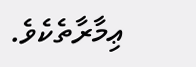ޢިމާރާތެކެވެ.